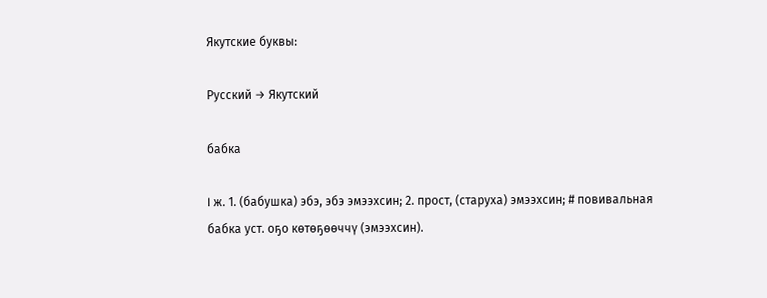Якутские буквы:

Русский → Якутский

бабка

I ж. 1. (бабушка) эбэ, эбэ эмээхсин; 2. прост, (старуха) эмээхсин; # повивальная бабка уст. оҕо көтөҕөөччү (эмээхсин).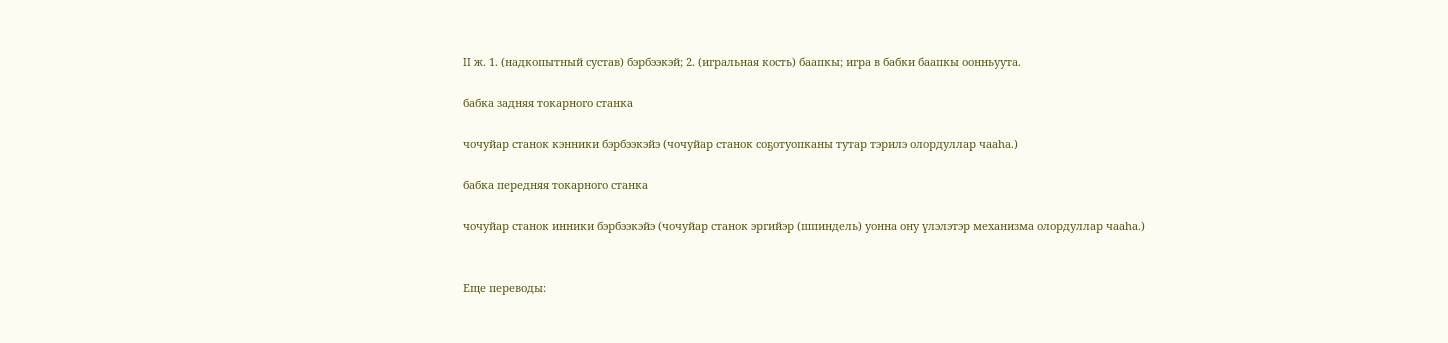II ж. 1. (надкопытный сустав) бэрбээкэй; 2. (игральная кость) баапкы; игра в бабки баапкы оонньуута.

бабка задняя токарного станка

чочуйар станок кэнники бэрбээкэйэ (чочуйар станок соҕотуопканы тутар тэрилэ олордуллар чааһа.)

бабка передняя токарного станка

чочуйар станок инники бэрбээкэйэ (чочуйар станок эргийэр (шпиндель) уонна ону үлэлэтэр механизма олордуллар чааһа.)


Еще переводы: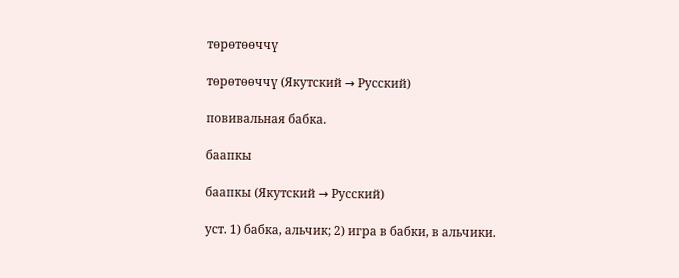төрөтөөччү

төрөтөөччү (Якутский → Русский)

повивальная бабка.

баапкы

баапкы (Якутский → Русский)

уст. 1) бабка, альчик; 2) игра в бабки, в альчики.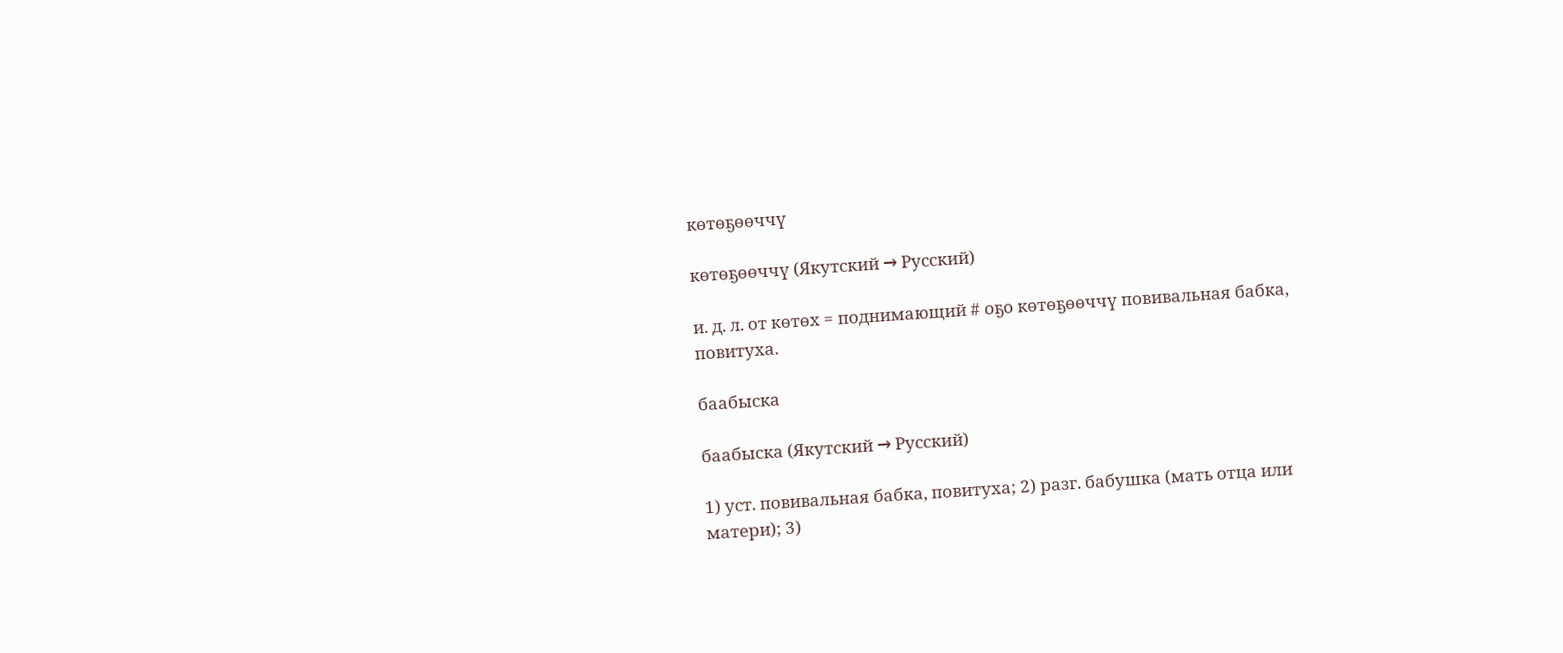көтөҕөөччү

көтөҕөөччү (Якутский → Русский)

и. д. л. от көтөх = поднимающий # оҕо көтөҕөөччү повивальная бабка, повитуха.

баабыска

баабыска (Якутский → Русский)

1) уст. повивальная бабка, повитуха; 2) разг. бабушка (мать отца или матери); 3)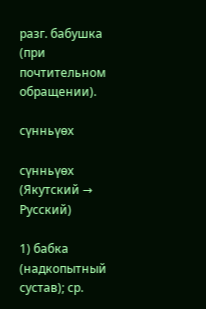разг. бабушка (при почтительном обращении).

сүнньүөх

сүнньүөх (Якутский → Русский)

1) бабка (надкопытный сустав); ср.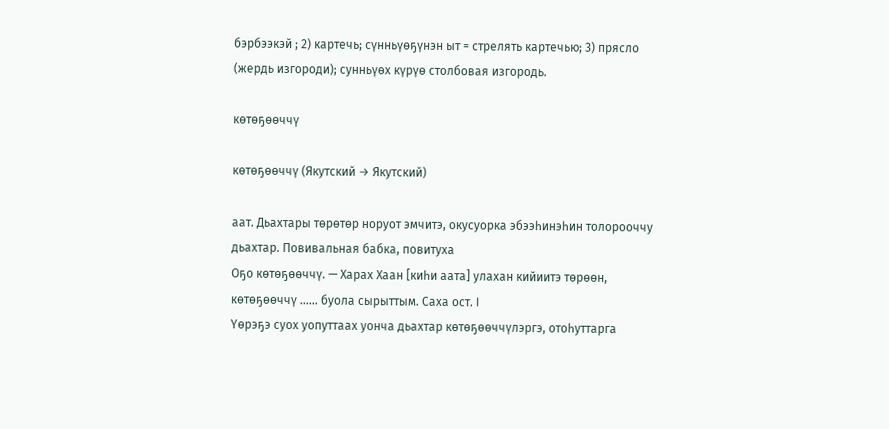бэрбээкэй ; 2) картечь; сүнньүөҕүнэн ыт = стрелять картечью; 3) прясло (жердь изгороди); сунньүөх күрүө столбовая изгородь.

көтөҕөөччү

көтөҕөөччү (Якутский → Якутский)

аат. Дьахтары төрөтөр норуот эмчитэ, окусуорка эбээһинэһин толорооччу дьахтар. Повивальная бабка, повитуха
Оҕо көтөҕөөччү. — Харах Хаан [киһи аата] улахан кийиитэ төрөөн, көтөҕөөччү …… буола сырыттым. Саха ост. I
Үөрэҕэ суох уопуттаах уонча дьахтар көтөҕөөччүлэргэ, отоһуттарга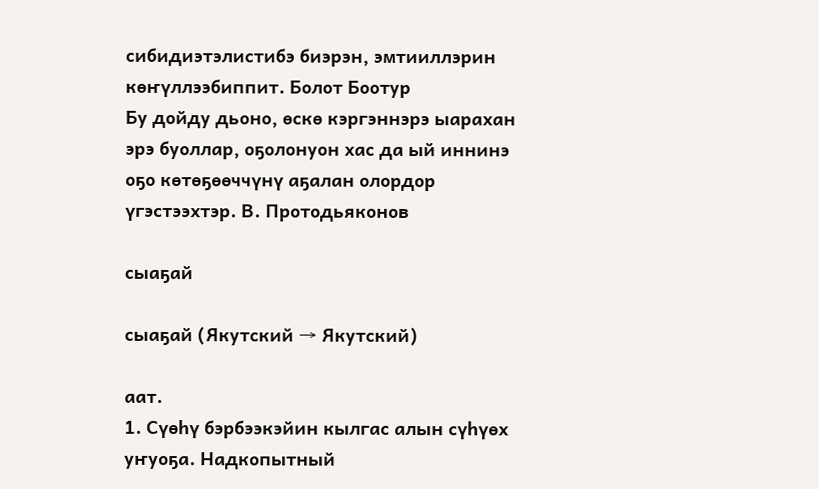сибидиэтэлистибэ биэрэн, эмтииллэрин көҥүллээбиппит. Болот Боотур
Бу дойду дьоно, өскө кэргэннэрэ ыарахан эрэ буоллар, оҕолонуон хас да ый иннинэ оҕо көтөҕөөччүнү аҕалан олордор үгэстээхтэр. В. Протодьяконов

сыаҕай

сыаҕай (Якутский → Якутский)

аат.
1. Сүөһү бэрбээкэйин кылгас алын сүһүөх уҥуоҕа. Надкопытный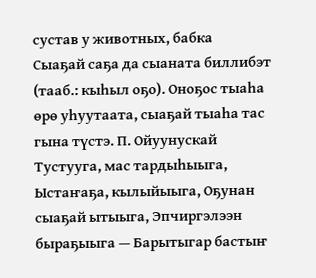сустав у животных, бабка
Сыаҕай саҕа да сыаната биллибэт (тааб.: кыһыл оҕо). Оноҕос тыаһа өрө уһуутаата, сыаҕай тыаһа тас гына түстэ. П. Ойуунускай
Тустууга, мас тардыһыыга, Ыстаҥаҕа, кылыйыыга, Оҕунан сыаҕай ытыыга, Эпчиргэлээн быраҕыыга — Барытыгар бастыҥ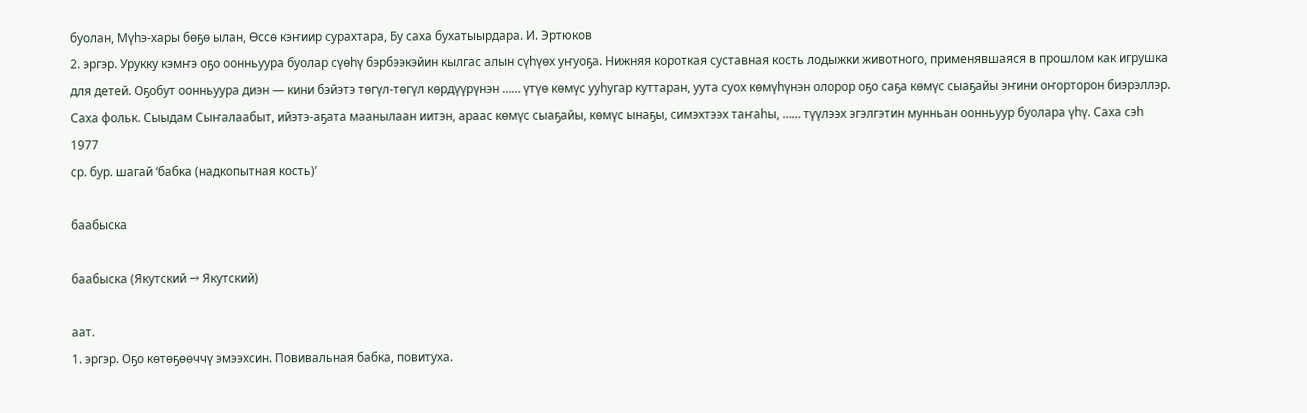буолан, Мүһэ-хары бөҕө ылан, Өссө кэҥиир сурахтара, Бу саха бухатыырдара. И. Эртюков
2. эргэр. Урукку кэмҥэ оҕо оонньуура буолар сүөһү бэрбээкэйин кылгас алын сүһүөх уҥуоҕа. Нижняя короткая суставная кость лодыжки животного, применявшаяся в прошлом как игрушка для детей. Оҕобут оонньуура диэн — кини бэйэтэ төгүл-төгүл көрдүүрүнэн …… үтүө көмүс ууһугар куттаран, уута суох көмүһүнэн олорор оҕо саҕа көмүс сыаҕайы эҥини оҥорторон биэрэллэр. Саха фольк. Сыыдам Сыҥалаабыт, ийэтэ-аҕата маанылаан иитэн, араас көмүс сыаҕайы, көмүс ынаҕы, симэхтээх таҥаһы, …… түүлээх эгэлгэтин мунньан оонньуур буолара үһү. Саха сэһ
1977
ср. бур. шагай ‘бабка (надкопытная кость)’

баабыска

баабыска (Якутский → Якутский)

аат.
1. эргэр. Оҕо көтөҕөөччү эмээхсин. Повивальная бабка, повитуха.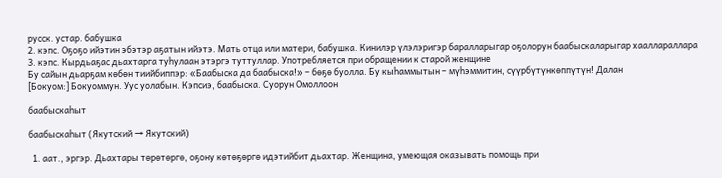русск. устар. бабушка
2. кэпс. Оҕоҕо ийэтин эбэтэр аҕатын ийэтэ. Мать отца или матери, бабушка. Кинилэр үлэлэригэр баралларыгар оҕолорун баабыскаларыгар хааллараллара
3. кэпс. Кырдьаҕас дьахтарга туһулаан этэргэ туттуллар. Употребляется при обращении к старой женщине
Бу сайын дьарҕам көбөн тиийбиппэр: «Баабыска да баабыска!» – бөҕө буолла. Бу кыһаммытын – мүһэммитин, сүүрбүтүнкөппүтүн! Далан
[Бокуом:] Бокуоммун. Уус уолабын. Кэпсиэ, баабыска. Суорун Омоллоон

баабыскаһыт

баабыскаһыт (Якутский → Якутский)

  1. аат., эргэр. Дьахтары төрөтөргө, оҕону көтөҕөргө идэтийбит дьахтар. Женщина, умеющая оказывать помощь при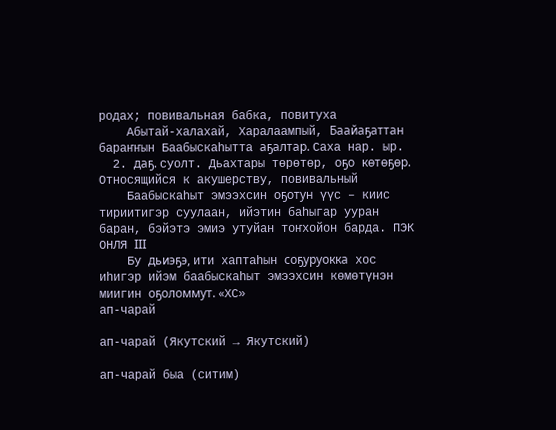родах; повивальная бабка, повитуха
    Абытай-халахай, Харалаампый, Баайаҕаттан бараҥҥын Баабыскаһытта аҕалтар. Саха нар. ыр.
  2. даҕ. суолт. Дьахтары төрөтөр, оҕо көтөҕөр. Относящийся к акушерству, повивальный
    Баабыскаһыт эмээхсин оҕотун үүс – киис тириитигэр суулаан, ийэтин баһыгар ууран баран, бэйэтэ эмиэ утуйан тоҥхойон барда. ПЭК ОНЛЯ III
    Бу дьиэҕэ, ити хаптаһын соҕуруокка хос иһигэр ийэм баабыскаһыт эмээхсин көмөтүнэн миигин оҕоломмут. «ХС»
ап-чарай

ап-чарай (Якутский → Якутский)

ап-чарай быа (ситим)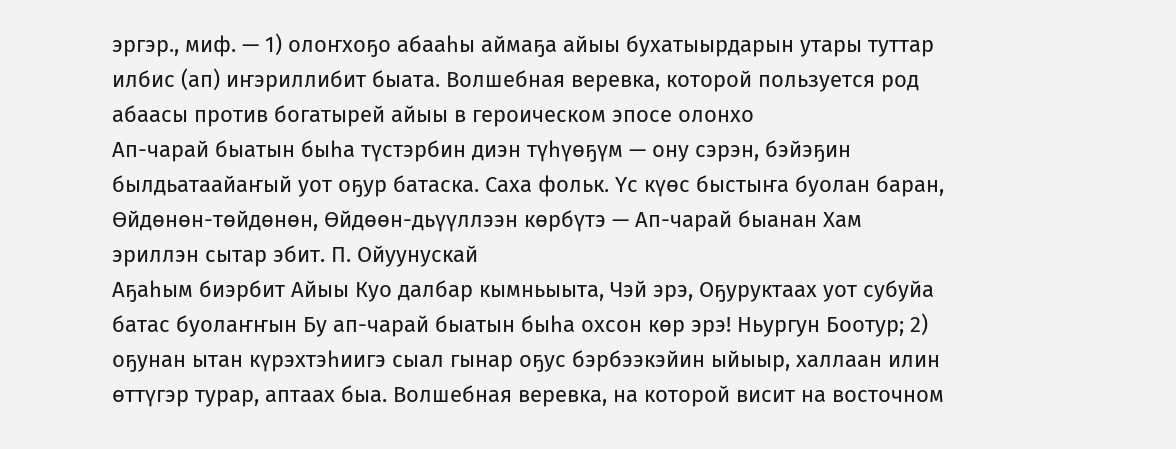эргэр., миф. — 1) олоҥхоҕо абааһы аймаҕа айыы бухатыырдарын утары туттар илбис (ап) иҥэриллибит быата. Волшебная веревка, которой пользуется род абаасы против богатырей айыы в героическом эпосе олонхо
Ап-чарай быатын быһа түстэрбин диэн түһүөҕүм — ону сэрэн, бэйэҕин былдьатаайаҥый уот оҕур батаска. Саха фольк. Үс күөс быстыҥа буолан баран, Өйдөнөн-төйдөнөн, Өйдөөн-дьүүллээн көрбүтэ — Ап-чарай быанан Хам эриллэн сытар эбит. П. Ойуунускай
Аҕаһым биэрбит Айыы Куо далбар кымньыыта, Чэй эрэ, Оҕуруктаах уот субуйа батас буолаҥҥын Бу ап-чарай быатын быһа охсон көр эрэ! Ньургун Боотур; 2) оҕунан ытан күрэхтэһиигэ сыал гынар оҕус бэрбээкэйин ыйыыр, халлаан илин өттүгэр турар, аптаах быа. Волшебная веревка, на которой висит на восточном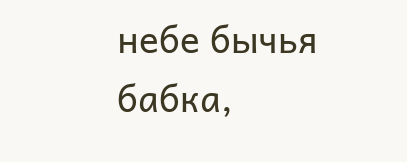небе бычья бабка,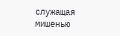служащая мишенью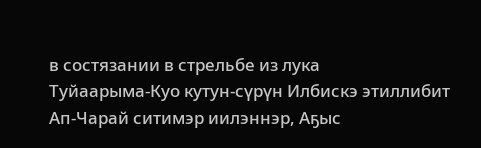в состязании в стрельбе из лука
Туйаарыма-Куо кутун-сүрүн Илбискэ этиллибит Ап-Чарай ситимэр иилэннэр, Аҕыс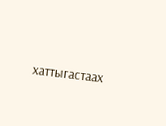хаттыгастаах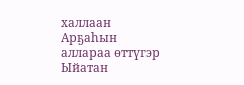халлаан Арҕаһын аллараа өттүгэр Ыйатан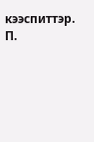кээспиттэр. П.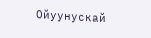Ойуунускай